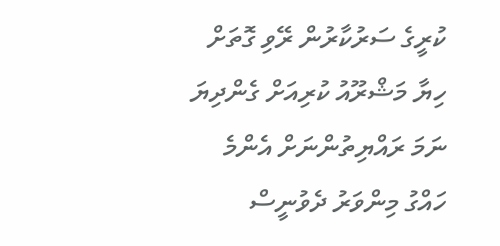ކުރީގެ ސަރުކާރުން ރޭވި ގޮތަށް ހިޔާ މަޝްރޫއު ކުރިއަށް ގެންދިޔަ ނަމަ ރައްޔިތުންނަށް އެންމެ ހައްގު މިންވަރު ދެވުނީސް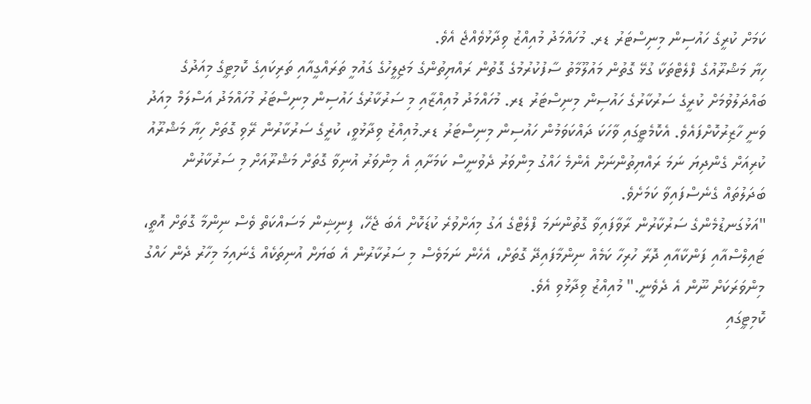ކަމަށް ކުރީގެ ހައުސިން މިނިސްޓަރު ޑރ. މުހައްމަދު މުއިއްޒު ވިދާޅުވެއްޖެ އެވެ.
ހިޔާ މަޝްރޫއުގެ ފްލެޓްތަކާ ގުޅޭ ގޮތުން މައުލޫމާތު ސާފުކުރުމުގެ ގޮތުން ރައްޔިތުންގެ މަޖިލީހުގެ ގައުމީ ތަރައްގީއާއި ތަރިކައިގެ ކޮމިޓީގެ މިއަދުގެ ބައްދަލުވުމަށް ކުރީގެ ސަރުކާރުގެ ހައުސިން މިނިސްޓަރު ޑރ. މުހައްމަދު މުއިއްޒާއި މި ސަރުކާރުގެ ހައުސިން މިނިސްޓަރު މުހައްމަދު އަސްލަމް މިއަދު ވަނީ ހާޒިރުކޮށްފައެވެ. އެކޮމެޓީގައި ވާހަކަ ދައްކަވަމުން ހައުސިން މިނިސްޓަރު ޑރ.މުއިއްޒު ވިދާޅުވީ، ކުރީގެ ސަރުކާރުން ރޭވި ގޮތަށް ހިޔާ މަޝްރޫއު ކުރިއަށް ގެންދިޔަ ނަމަ ރައްޔިތުންނަށް އެންމެ ހައްގު މިންވަރު ދެވުނީސް ކަމަށާއި އެ މިންވަރު އުނިވާ ގޮތަށް މަޝްރޫއަށް މި ސަރުކާރުން ބަދަލުތައް ގެނެސްފައިވާ ކަމަށެވެ.
"އަޅުގަނޑުމެންގެ ސަރުކާރުން ރާވާފައިވާ ގޮތުންނަމަ ފްލެޓްގެ އަގު މިއަށްވުރެ ކުޑަކޮށް އެބަ ޖެހޭ، ފިނިޝިން މަސައްކަތް ވެސް ނިންމާ ގޮތަށް އޮތީ، ޓައިލްސްއާއި ފަންކާއާއި ދޮރާ ހުރިހާ ކަމެއް ނިންމާފައިދޭ ގޮތަށް، އެހެން ނަމަވެސް މި ސަރުކާރުން އެ ބަޔަށް އުނިތަކެއް ގެނައިމަ މިހާރު ދެން ހައްގު މިންވަރަކަށް ނޫން އެ ދެވެނީ." މުއިއްޒު ވިދާޅުވި އެވެ.
ކޮމިޓީގައި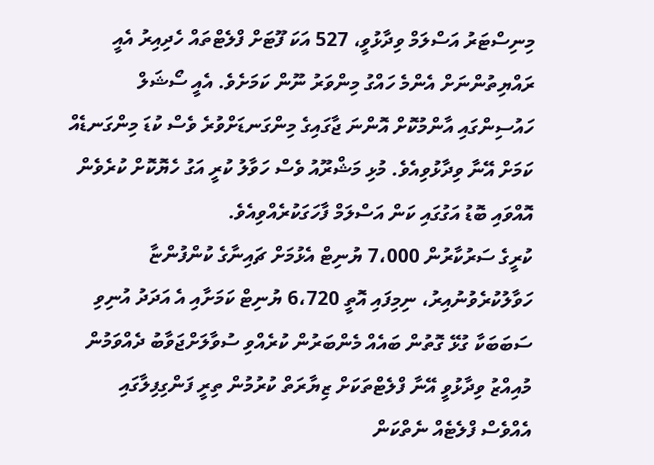މިނިސްޓަރު އަސްލަމް ވިދާޅުވީ، 527 އަކަ ފޫޓަށް ފްލެޓްތައް ހެދިއިރު އެއީ ރައްޔިތުންނަށް އެންމެ ހައްގު މިންވަރު ނޫން ކަމަށެވެ. އެއީ ސޯޝަލް ހައުސިންގައި އާންމުކޮށް އޮންނަ ޖާގައިގެ މިންގަނޑަށްވުރެ ވެސް ކުޑަ މިންގަނޑެއް ކަމަށް އޭނާ ވިދާޅުވިއެވެ. މުޅި މަޝްރޫއު ވެސް ހަވާލު ކުރީ އަގު ހެޔޮކޮށް ކުރެވެން އޮއްވައި ބޮޑު އަގުގައި ކަން އަސްލަމް ފާހަގަކުރެއްވިއެވެ.
ކުރީގެ ސަރުކާރުން 7،000 ޔުނިޓް އެޅުމަށް ޗައިނާގެ ކުންފުންޏާ ހަވާލުކުރެވުނުއިރު، ނިމިފައި އޮތީ 6،720 ޔުނިޓް ކަމަށާއި އެ އަދަދު އުނިވި ސަބަބަކާ ގުޅޭ ގޮތުން ބައެއް މެންބަރުން ކުރެއްވި ސުވާލަށްޖަވާބު ދެއްވަމުން މުއިއްޒު ވިދާޅުވީ އޭނާ ފްލެޓްތަކަށް ޒިޔާރަތް ކުރުމުން ތިރީ ފަންގިފިލާގައި އެއްވެސް ފްލެޓެއް ނެތްކަން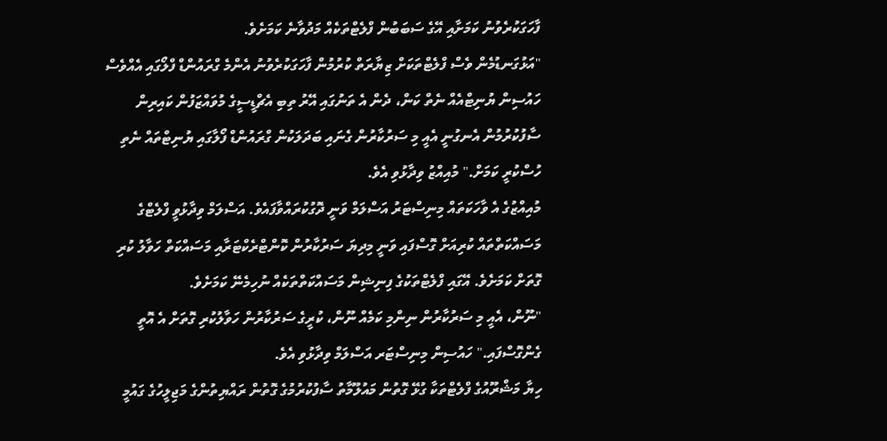ފާހަގަކުރެވުނު ކަމަށާއި އޭގެ ސަބަބުން ފްލެޓްތަކެއް މަދުވާނެ ކަމަށެވެ.
"އަޅުގަނޑުމެން ވެސް ފްލެޓްތަކަށް ޒިޔާރަތް ކުރުމުން ފާހަގަކުރެވުނު އެންމެ ގްރައުންޑް ފްލޯގައި އެއްވެސް ހައުސިން ޔުނިޓްއެއް ނެތް ކަން، ދެން އެ ތަނުގައި އޭރު ތިބި އެޗްޑީސީގެ މުވައްޒަފުން ކައިރިން ސާފުކުރުމުން އެނގުނީ އެއީ މި ސަރުކާރުން ގެނައި ބަދަލަކުން ގްރައުންޑް ފޯލާގައި ޔުނިޓްތައް ނެތި ހުސްކުރީ ކަމަށް." މުއިއްޒު ވިދާޅުވި އެވެ.
މުއިއްޒުގެ އެ ވާހަކަތައް މިނިސްޓަރު އަސްލަމް ވަނީ ދޮގުކުރައްވާފައެވެ. އަސްލަމް ވިދާޅުވީ ފްލެޓްގެ މަސައްކަތްތައް ކުރިއަށް ގޮސްފައި ވަނީ މިދިޔަ ސަރުކާރުން ކޮންޓްރެކްޓަރާއި މަސައްކަތް ހަވާލު ކުރި ގޮތަށް ކަމަށެވެ. އޭގައި ފްލެޓްތަކުގެ ފިނިޝިން މަސައްކަތްތަކެއް ނުހިމެނޭ ކަމަށެވެ.
"ނޫން، އެއީ މި ސަރުކާރުން ނިންމި ކަމެއް ނޫން، ކުރީގެ ސަރުކާރުން ހަވާލުކުރި ގޮތަށް އެ އޮތީ ގެންގޮސްފައި." ހައުސިން މިނިސްޓަރ އަސްލަމް ވިދާޅުވި އެވެ.
ހިޔާ މަޝްރޫއުގެ ފްލެޓްތަކާ ގުޅޭ ގޮތުން މައުލޫމާތު ސާފުކުރުމުގެ ގޮތުން ރައްޔިތުންގެ މަޖިލީހުގެ ގައުމީ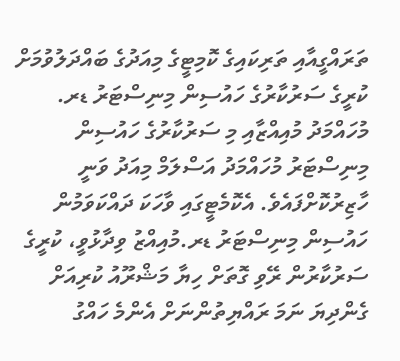ތަރައްގީއާއި ތަރިކައިގެ ކޮމިޓީގެ މިއަދުގެ ބައްދަލުވުމަށް ކުރީގެ ސަރުކާރުގެ ހައުސިން މިނިސްޓަރު ޑރ. މުހައްމަދު މުއިއްޒާއި މި ސަރުކާރުގެ ހައުސިން މިނިސްޓަރު މުހައްމަދު އަސްލަމް މިއަދު ވަނީ ހާޒިރުކޮށްފައެވެ. އެކޮމެޓީގައި ވާހަކަ ދައްކަވަމުން ހައުސިން މިނިސްޓަރު ޑރ.މުއިއްޒު ވިދާޅުވީ، ކުރީގެ ސަރުކާރުން ރޭވި ގޮތަށް ހިޔާ މަޝްރޫއު ކުރިއަށް ގެންދިޔަ ނަމަ ރައްޔިތުންނަށް އެންމެ ހައްގު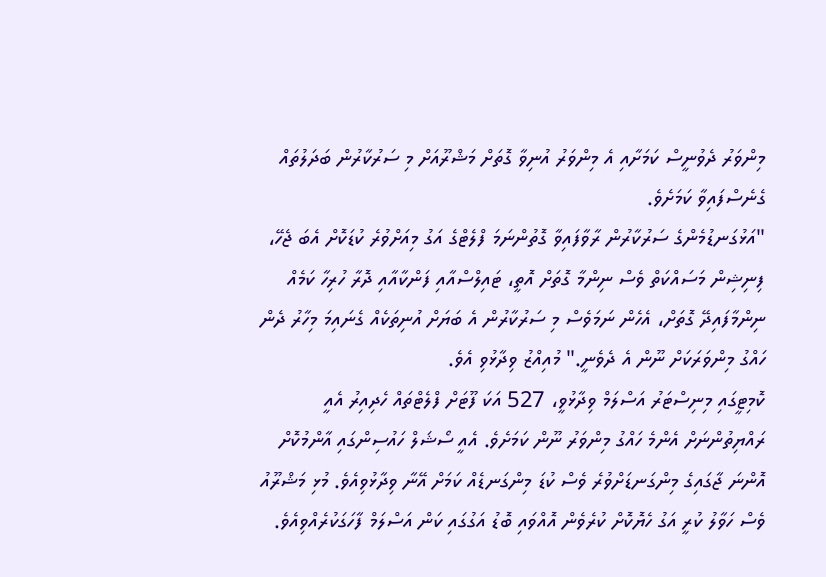މިންވަރު ދެވުނީސް ކަމަށާއި އެ މިންވަރު އުނިވާ ގޮތަށް މަޝްރޫއަށް މި ސަރުކާރުން ބަދަލުތައް ގެނެސްފައިވާ ކަމަށެވެ.
"އަޅުގަނޑުމެންގެ ސަރުކާރުން ރާވާފައިވާ ގޮތުންނަމަ ފްލެޓްގެ އަގު މިއަށްވުރެ ކުޑަކޮށް އެބަ ޖެހޭ، ފިނިޝިން މަސައްކަތް ވެސް ނިންމާ ގޮތަށް އޮތީ، ޓައިލްސްއާއި ފަންކާއާއި ދޮރާ ހުރިހާ ކަމެއް ނިންމާފައިދޭ ގޮތަށް، އެހެން ނަމަވެސް މި ސަރުކާރުން އެ ބަޔަށް އުނިތަކެއް ގެނައިމަ މިހާރު ދެން ހައްގު މިންވަރަކަށް ނޫން އެ ދެވެނީ." މުއިއްޒު ވިދާޅުވި އެވެ.
ކޮމިޓީގައި މިނިސްޓަރު އަސްލަމް ވިދާޅުވީ، 527 އަކަ ފޫޓަށް ފްލެޓްތައް ހެދިއިރު އެއީ ރައްޔިތުންނަށް އެންމެ ހައްގު މިންވަރު ނޫން ކަމަށެވެ. އެއީ ސޯޝަލް ހައުސިންގައި އާންމުކޮށް އޮންނަ ޖާގައިގެ މިންގަނޑަށްވުރެ ވެސް ކުޑަ މިންގަނޑެއް ކަމަށް އޭނާ ވިދާޅުވިއެވެ. މުޅި މަޝްރޫއު ވެސް ހަވާލު ކުރީ އަގު ހެޔޮކޮށް ކުރެވެން އޮއްވައި ބޮޑު އަގުގައި ކަން އަސްލަމް ފާހަގަކުރެއްވިއެވެ.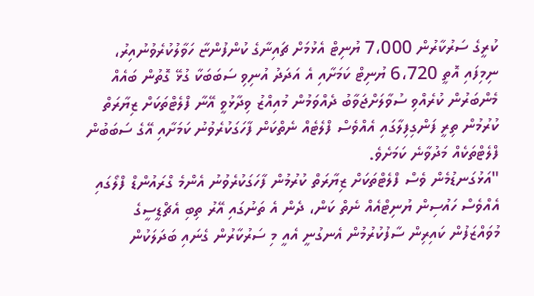ކުރީގެ ސަރުކާރުން 7،000 ޔުނިޓް އެޅުމަށް ޗައިނާގެ ކުންފުންޏާ ހަވާލުކުރެވުނުއިރު، ނިމިފައި އޮތީ 6،720 ޔުނިޓް ކަމަށާއި އެ އަދަދު އުނިވި ސަބަބަކާ ގުޅޭ ގޮތުން ބައެއް މެންބަރުން ކުރެއްވި ސުވާލަށްޖަވާބު ދެއްވަމުން މުއިއްޒު ވިދާޅުވީ އޭނާ ފްލެޓްތަކަށް ޒިޔާރަތް ކުރުމުން ތިރީ ފަންގިފިލާގައި އެއްވެސް ފްލެޓެއް ނެތްކަން ފާހަގަކުރެވުނު ކަމަށާއި އޭގެ ސަބަބުން ފްލެޓްތަކެއް މަދުވާނެ ކަމަށެވެ.
"އަޅުގަނޑުމެން ވެސް ފްލެޓްތަކަށް ޒިޔާރަތް ކުރުމުން ފާހަގަކުރެވުނު އެންމެ ގްރައުންޑް ފްލޯގައި އެއްވެސް ހައުސިން ޔުނިޓްއެއް ނެތް ކަން، ދެން އެ ތަނުގައި އޭރު ތިބި އެޗްޑީސީގެ މުވައްޒަފުން ކައިރިން ސާފުކުރުމުން އެނގުނީ އެއީ މި ސަރުކާރުން ގެނައި ބަދަލަކުން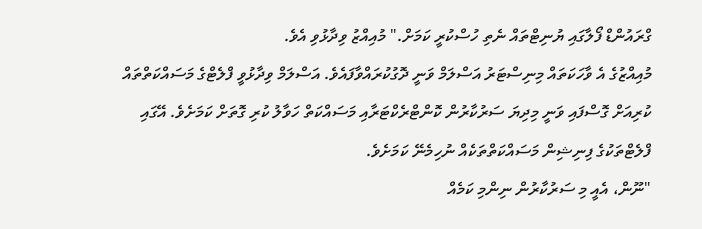ގްރައުންޑް ފޯލާގައި ޔުނިޓްތައް ނެތި ހުސްކުރީ ކަމަށް." މުއިއްޒު ވިދާޅުވި އެވެ.
މުއިއްޒުގެ އެ ވާހަކަތައް މިނިސްޓަރު އަސްލަމް ވަނީ ދޮގުކުރައްވާފައެވެ. އަސްލަމް ވިދާޅުވީ ފްލެޓްގެ މަސައްކަތްތައް ކުރިއަށް ގޮސްފައި ވަނީ މިދިޔަ ސަރުކާރުން ކޮންޓްރެކްޓަރާއި މަސައްކަތް ހަވާލު ކުރި ގޮތަށް ކަމަށެވެ. އޭގައި ފްލެޓްތަކުގެ ފިނިޝިން މަސައްކަތްތަކެއް ނުހިމެނޭ ކަމަށެވެ.
"ނޫން، އެއީ މި ސަރުކާރުން ނިންމި ކަމެއް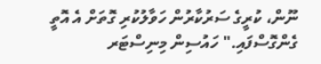ނޫން، ކުރީގެ ސަރުކާރުން ހަވާލުކުރި ގޮތަށް އެ އޮތީ ގެންގޮސްފައި." ހައުސިން މިނިސްޓަރ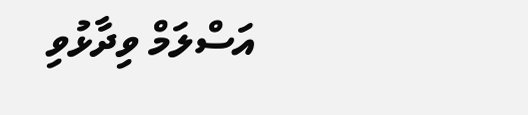އަސްލަމް ވިދާޅުވި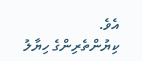އެވެ.
ކިޔުންތެރިންގެ ހިޔާލު